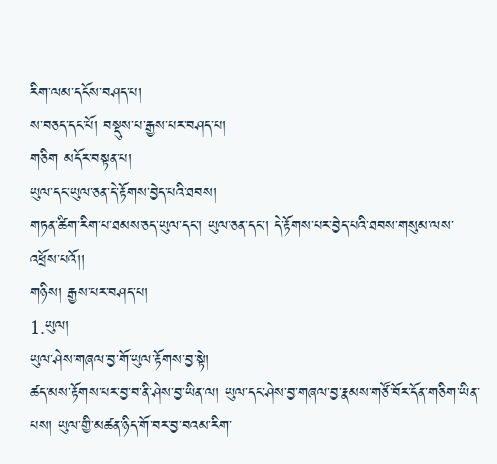རིག་ལམ་དངོས་བཤད་པ།
ས་བཅད་དང་པོ། བསྡུས་པ་རྒྱས་པར་བཤད་པ།
གཅིག མདོར་བསྟན་པ།
ཡུལ་དང་ཡུལ་ཅན་དེ་རྟོགས་བྱེད་པའི་ཐབས།
གཏན་ཚིག་རིག་པ་ཐམས་ཅད་ཡུལ་དང་། ཡུལ་ཅན་དང་། དེ་རྟོགས་པར་བྱེད་པའི་ཐབས་གསུམ་ལས་འཕྲོས་པའོ།།
གཉིས། རྒྱས་པར་བཤད་པ།
1.ཡུལ།
ཡུལ་ཤེས་གཞལ་བྱ་གོ་ཡུལ་རྟོགས་བྱ་སྟེ།
ཚད་མས་རྟོགས་པར་བྱ་བ་ནི་ཤེས་བྱ་ཡིན་ལ། ཡུལ་དང་ཤེས་བྱ་གཞལ་བྱ་རྣམས་གཙོ་བོར་དོན་གཅིག་ཡིན་པས། ཡུལ་གྱི་མཚན་ཉིད་གོ་བར་བྱ་བའམ་རིག་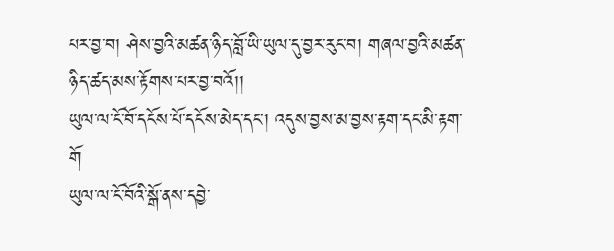པར་བྱ་བ། ཤེས་བྱའི་མཚན་ཉིད་བློ་ཡི་ཡུལ་དུ་བྱར་རུང་བ། གཞལ་བྱའི་མཚན་ཉིད་ཚད་མས་རྟོགས་པར་བྱ་བའོ།།
ཡུལ་ལ་ངོ་བོ་དངོས་པོ་དངོས་མེད་དང་། འདུས་བྱས་མ་བྱས་རྟག་དང་མི་རྟག་གོ
ཡུལ་ལ་ངོ་བོའི་སྒོ་ནས་དབྱེ་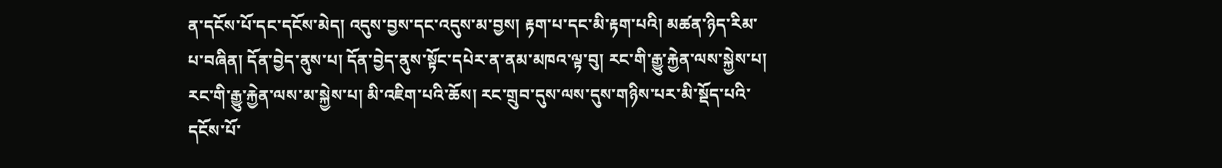ན་དངོས་པོ་དང་དངོས་མེད། འདུས་བྱས་དང་འདུས་མ་བྱས། རྟག་པ་དང་མི་རྟག་པའི། མཚན་ཉིད་རིམ་པ་བཞིན། དོན་བྱེད་ནུས་པ། དོན་བྱེད་ནུས་སྟོང་དཔེར་ན་ནམ་མཁའ་ལྟ་བུ། རང་གི་རྒྱུ་རྐྱེན་ལས་སྐྱེས་པ། རང་གི་རྒྱུ་རྐྱེན་ལས་མ་སྐྱེས་པ། མི་འཇིག་པའི་ཆོས། རང་གྲུབ་དུས་ལས་དུས་གཉིས་པར་མི་སྡོད་པའི་དངོས་པོ་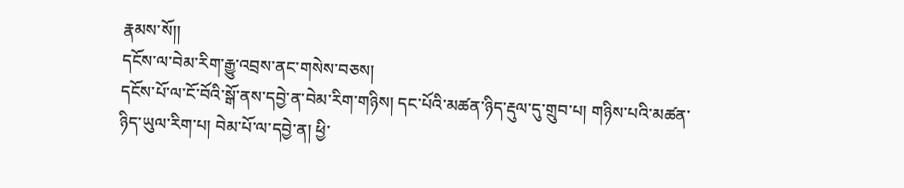རྣམས་སོ།།
དངོས་ལ་བེམ་རིག་རྒྱུ་འབྲས་ནང་གསེས་བཅས།
དངོས་པོ་ལ་ངོ་བོའི་སྒོ་ནས་དབྱེ་ན་བེམ་རིག་གཉིས། དང་པོའི་མཚན་ཉིད་རྡུལ་དུ་གྲུབ་པ། གཉིས་པའི་མཚན་ཉིད་ཡུལ་རིག་པ། བེམ་པོ་ལ་དབྱེ་ན། ཕྱི་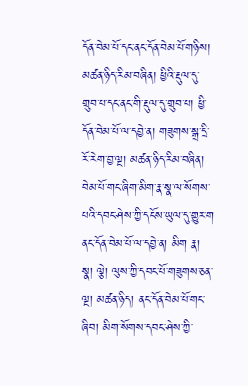དོན་བེམ་པོ་དང་ནང་དོན་བེམ་པོ་གཉིས། མཚན་ཉིད་རིམ་བཞིན། ཕྱིའི་རྡུལ་དུ་གྲུབ་པ་དང་ནང་གི་རྡུལ་དུ་གྲུབ་པ། ཕྱི་དོན་བེམ་པོ་ལ་དབྱེ་ན། གཟུགས་སྒྲ་དྲི་རོ་རེག་བྱ་ལྔ། མཚན་ཉིད་རིམ་བཞིན། བེམ་པོ་གང་ཞིག་མིག་རྣ་སྣ་ལ་སོགས་པའི་དབང་ཤེས་ཀྱི་དངོས་ཡུལ་དུ་གྱུར་ག ནང་དོན་བེམ་པོ་ལ་དབྱེ་ན། མིག རྣ། སྣ། ལྕེ། ལུས་ཀྱི་དབང་པོ་གཟུགས་ཅན་ལྔ། མཚན་ཉིད། ནང་དོན་བེམ་པོ་གང་ཞིབ། མིག་སོགས་དབང་ཤེས་ཀྱི་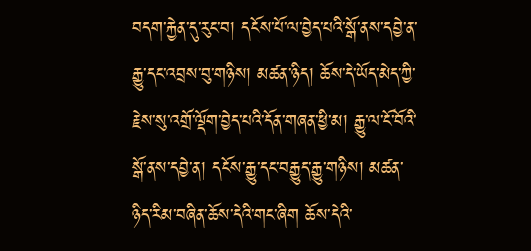བདག་རྐྱེན་དུ་རུང་བ། དངོས་པོ་ལ་བྱེད་པའི་སྒོ་ནས་དབྱེ་ན་རྒྱུ་དང་འབྲས་བུ་གཉིས། མཚན་ཉིད། ཆོས་དེ་ཡོད་མེད་ཀྱི་རྗེས་སུ་འགྲོ་ལྡོག་བྱེད་པའི་དོན་གཞན་ཕྱི་མ། རྒྱུ་ལ་ངོ་བོའི་སྒོ་ནས་དབྱེ་ན། དངོས་རྒྱུ་དང་བརྒྱུད་རྒྱུ་གཉིས། མཚན་ཉིད་རིམ་བཞིན་ཆོས་དེའི་གང་ཞིག ཆོས་དེའི་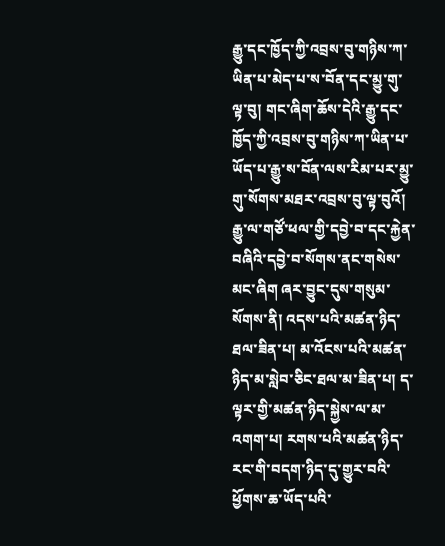རྒྱུ་དང་ཁྱོད་ཀྱི་འབྲས་བུ་གཉིས་ཀ་ཡིན་པ་མེད་པ་ས་བོན་དང་མྱུ་གུ་ལྟ་བུ། གང་ཞིག་ཆོས་དེའི་རྒྱུ་དང་ཁྱོད་ཀྱི་འབྲས་བུ་གཉིས་ཀ་ཡིན་པ་ཡོད་པ་རྒྱུ་ས་བོན་ལས་རིམ་པར་མྱུ་གུ་སོགས་མཐར་འབྲས་བུ་ལྟ་བུའོ། རྒྱུ་ལ་གཙོ་ཕལ་གྱི་དབྱེ་བ་དང་རྐྱེན་བཞིའི་དབྱེ་བ་སོགས་ནང་གསེས་མང་ཞིག ཞར་བྱུང་དུས་གསུམ་སོགས་ནི། འདས་པའི་མཚན་ཉིད་ཐལ་ཟིན་པ། མ་འོངས་པའི་མཚན་ཉིད་མ་སླེབ་ཅིང་ཐལ་མ་ཟིན་པ། ད་ལྟར་གྱི་མཚན་ཉིད་སྐྱེས་ལ་མ་འགག་པ། རགས་པའི་མཚན་ཉིད་རང་གི་བདག་ཉིད་དུ་གྱུར་བའི་ཕྱོགས་ཆ་ཡོད་པའི་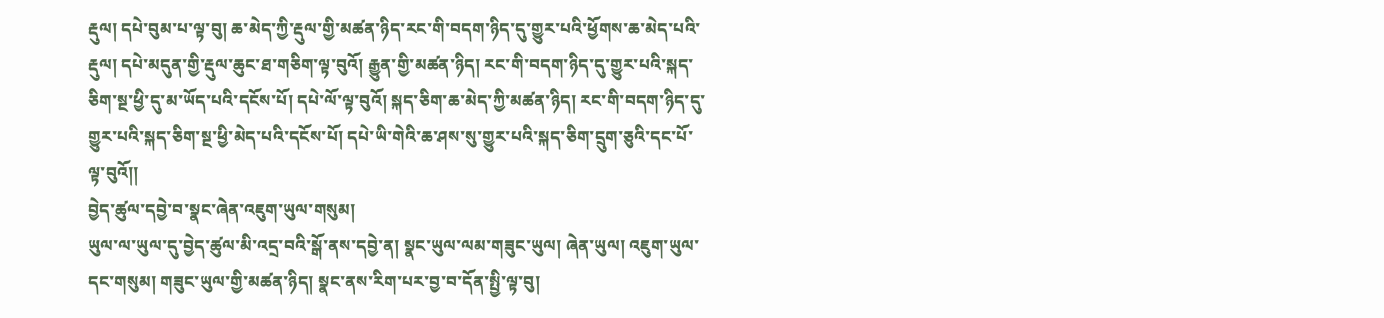རྡུལ། དཔེ་བུམ་པ་ལྟ་བུ། ཆ་མེད་ཀྱི་རྡུལ་གྱི་མཚན་ཉིད་རང་གི་བདག་ཉིད་དུ་གྱུར་པའི་ཕྱོགས་ཆ་མེད་པའི་རྡུལ། དཔེ་མདུན་གྱི་རྡུལ་ཆུང་ཐ་གཅིག་ལྟ་བུའོ། རྒྱུན་གྱི་མཚན་ཉིད། རང་གི་བདག་ཉིད་དུ་གྱུར་པའི་སྐད་ཅིག་སྔ་ཕྱི་དུ་མ་ཡོད་པའི་དངོས་པོ། དཔེ་ལོ་ལྟ་བུའོ། སྐད་ཅིག་ཆ་མེད་ཀྱི་མཚན་ཉིད། རང་གི་བདག་ཉིད་དུ་གྱུར་པའི་སྐད་ཅིག་སྔ་ཕྱི་མེད་པའི་དངོས་པོ། དཔེ་ཡི་གེའི་ཆ་ཤས་སུ་གྱུར་པའི་སྐད་ཅིག་དྲུག་ཅུའི་དང་པོ་ལྟ་བུའོ།།
བྱེད་ཚུལ་དབྱེ་བ་སྣང་ཞེན་འཇུག་ཡུལ་གསུམ།
ཡུལ་ལ་ཡུལ་དུ་བྱེད་ཚུལ་མི་འདྲ་བའི་སྒོ་ནས་དབྱེ་ན། སྣང་ཡུལ་ལམ་གཟུང་ཡུལ། ཞེན་ཡུལ། འཇུག་ཡུལ་དང་གསུམ། གཟུང་ཡུལ་གྱི་མཚན་ཉིད། སྣང་ནས་རིག་པར་བྱ་བ་དོན་སྤྱི་ལྟ་བུ།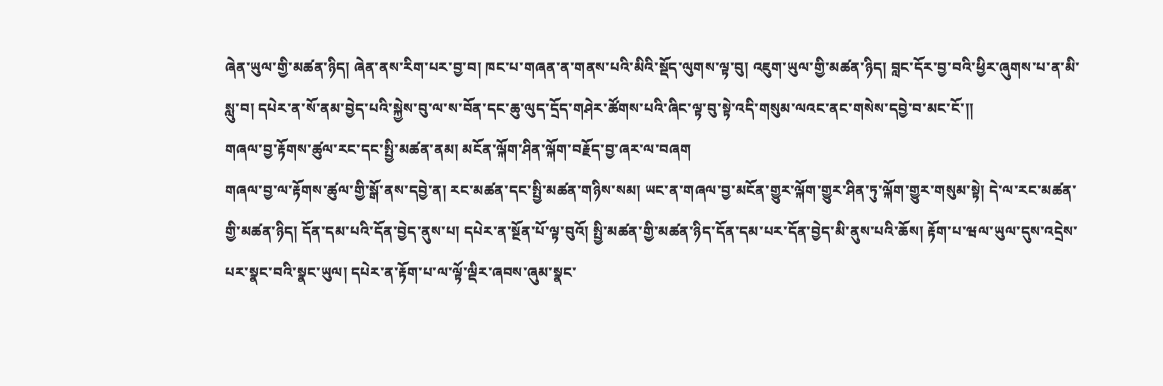ཞེན་ཡུལ་གྱི་མཚན་ཉིད། ཞེན་ནས་རིག་པར་བྱ་བ། ཁང་པ་གཞན་ན་གནས་པའི་མིའི་སྡོད་ལུགས་ལྟ་བུ། འཇུག་ཡུལ་གྱི་མཚན་ཉིད། བླང་དོར་བྱ་བའི་ཕྱིར་ཞུགས་པ་ན་མི་སླུ་བ། དཔེར་ན་སོ་ནམ་བྱེད་པའི་སྐྱེས་བུ་ལ་ས་བོན་དང་ཆུ་ལུད་དྲོད་གཤེར་ཚོགས་པའི་ཞིང་ལྟ་བུ་སྟེ་འདི་གསུམ་ལའང་ནང་གསེས་དབྱེ་བ་མང་ངོ་།།
གཞལ་བྱ་རྟོགས་ཚུལ་རང་དང་སྤྱི་མཚན་ནམ། མངོན་ལྐོག་ཤིན་ལྐོག་བརྗོད་བྱ་ཞར་ལ་བཞག
གཞལ་བྱ་ལ་རྟོགས་ཚུལ་གྱི་སྒོ་ནས་དབྱེ་ན། རང་མཚན་དང་སྤྱི་མཚན་གཉིས་སམ། ཡང་ན་གཞལ་བྱ་མངོན་གྱུར་ལྐོག་གྱུར་ཤིན་ཏུ་ལྐོག་གྱུར་གསུམ་སྟེ། དེ་ལ་རང་མཚན་གྱི་མཚན་ཉིད། དོན་དམ་པའི་དོན་བྱེད་ནུས་པ། དཔེར་ན་སྔོན་པོ་ལྟ་བུའོ། སྤྱི་མཚན་གྱི་མཚན་ཉིད་དོན་དམ་པར་དོན་བྱེད་མི་ནུས་པའི་ཆོས། རྟོག་པ་ཝལ་ཡུལ་དུས་འདྲེས་པར་སྣང་བའི་སྣང་ཡུལ། དཔེར་ན་རྟོག་པ་ལ་ལྟོ་ལྡིར་ཞབས་ཞུམ་སྣང་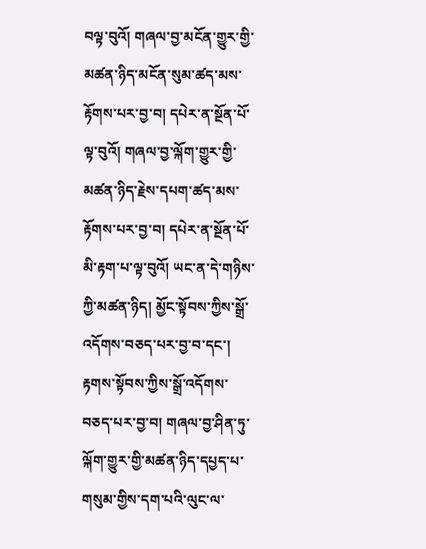བལྟ་བུའོ། གཞལ་བྱ་མངོན་གྱུར་གྱི་མཚན་ཉིད་མངོན་སུམ་ཚད་མས་རྟོགས་པར་བྱ་བ། དཔེར་ན་སྔོན་པོ་ལྟ་བུའོ། གཞལ་བྱ་ལྐོག་གྱུར་གྱི་མཚན་ཉིད་རྗེས་དཔག་ཚད་མས་རྟོགས་པར་བྱ་བ། དཔེར་ན་སྔོན་པོ་མི་རྟག་པ་ལྟ་བུའོ། ཡང་ན་དེ་གཉིས་ཀྱི་མཚན་ཉིད། མྱོང་སྟོབས་ཀྱིས་སྒྲོ་འདོགས་བཅད་པར་བྱ་བ་དང་། རྟགས་སྟོབས་ཀྱིས་སྒྲོ་འདོགས་བཅད་པར་བྱ་བ། གཞལ་བྱ་ཤིན་ཏུ་ལྐོག་གྱུར་གྱི་མཚན་ཉིད་དཔྱད་པ་གསུམ་གྱིས་དག་པའི་ལུང་ལ་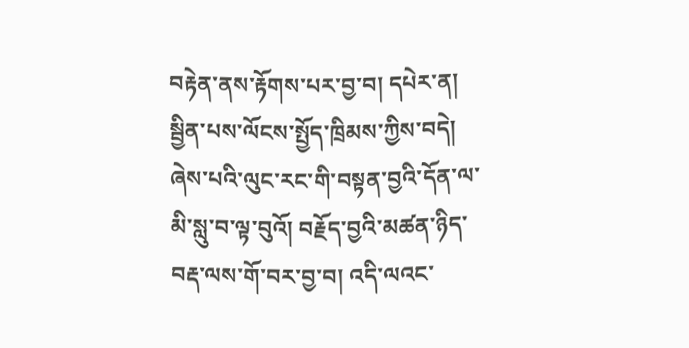བརྟེན་ནས་རྟོགས་པར་བྱ་བ། དཔེར་ན། སྦྱིན་པས་ལོངས་སྤྱོད་ཁྲིམས་ཀྱིས་བདེ། ཞེས་པའི་ལུང་རང་གི་བསྟན་བྱའི་དོན་ལ་མི་སླུ་བ་ལྟ་བུའོ། བརྗོད་བྱའི་མཚན་ཉིད་བརྡ་ལས་གོ་བར་བྱ་བ། འདི་ལའང་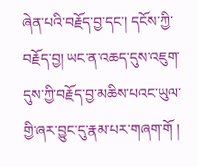ཞེན་པའི་བརྗོད་བྱ་དང་། དངོས་ཀྱི་བརྗོད་བྱ། ཡང་ན་འཆད་དུས་འཇུག་དུས་ཀྱི་བརྗོད་བྱ་མཆིས་པའང་ཡུལ་གྱི་ཞར་བྱུང་དུ་རྣམ་པར་གཞག་གོ །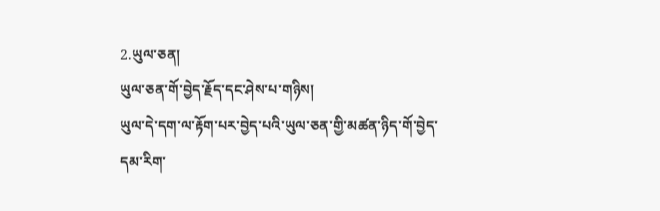2.ཡུལ་ཅན།
ཡུལ་ཅན་གོ་བྱེད་རྗོད་དང་ཤེས་པ་གཉིས།
ཡུལ་དེ་དག་ལ་རྟོག་པར་བྱེད་པའི་ཡུལ་ཅན་གྱི་མཚན་ཉིད་གོ་བྱེད་དམ་རིག་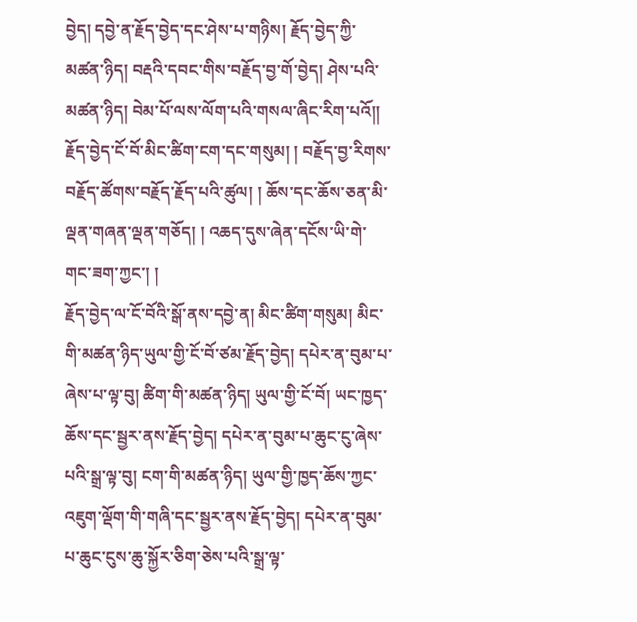བྱེད། དབྱེ་ན་རྗོད་བྱེད་དང་ཤེས་པ་གཉིས། རྗོད་བྱེད་ཀྱི་མཚན་ཉིད། བརྡའི་དབང་གིས་བརྗོད་བྱ་གོ་བྱེད། ཤེས་པའི་མཚན་ཉིད། བེམ་པོ་ལས་ལོག་པའི་གསལ་ཞིང་རིག་པའོ།།
རྗོད་བྱེད་ངོ་བོ་མིང་ཚིག་ངག་དང་གསུམ། ། བརྗོད་བྱ་རིགས་བརྗོད་ཚོགས་བརྗོད་རྗོད་པའི་ཚུལ། ། ཆོས་དང་ཆོས་ཅན་མི་ལྡན་གཞན་ལྡན་གཅོད། ། འཆད་དུས་ཞེན་དངོས་ཡི་གེ་གང་ཟག་ཀྱང་། །
རྗོད་བྱེད་ལ་ངོ་བོའི་སྒོ་ནས་དབྱེ་ན། མིང་ཚིག་གསུམ། མིང་གི་མཚན་ཉིད་ཡུལ་གྱི་ངོ་བོ་ཙམ་རྗོད་བྱེད། དཔེར་ན་བུམ་པ་ཞེས་པ་ལྟ་བུ། ཚིག་གི་མཚན་ཉིད། ཡུལ་གྱི་ངོ་བོ། ཡང་ཁྱད་ཆོས་དང་སྦྱར་ནས་རྗོད་བྱེད། དཔེར་ན་བུམ་པ་ཆུང་ངུ་ཞེས་པའི་སྒྲ་ལྟ་བུ། ངག་གི་མཚན་ཉིད། ཡུལ་གྱི་ཁྱད་ཆོས་ཀྱང་འཇུག་ལྡོག་གི་གཞི་དང་སྦྱར་ནས་རྗོད་བྱེད། དཔེར་ན་བུམ་པ་ཆུང་ངུས་ཆུ་སྐྱོར་ཅིག་ཅེས་པའི་སྒྲ་ལྟ་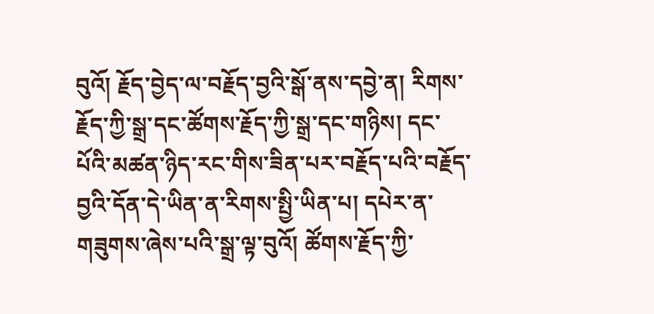བུའོ། རྗོད་བྱེད་ལ་བརྗོད་བྱའི་སྒོ་ནས་དབྱེ་ན། རིགས་རྗོད་ཀྱི་སྒྲ་དང་ཚོགས་རྗོད་ཀྱི་སྒྲ་དང་གཉིས། དང་པོའི་མཚན་ཉིད་རང་གིས་ཟིན་པར་བརྗོད་པའི་བརྗོད་བྱའི་དོན་དེ་ཡིན་ན་རིགས་སྤྱི་ཡིན་པ། དཔེར་ན་གཟུགས་ཞེས་པའི་སྒྲ་ལྟ་བུའོ། ཚོགས་རྗོད་ཀྱི་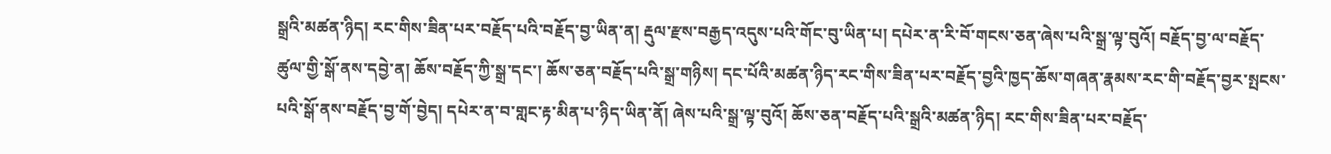སྒྲའི་མཚན་ཉིད། རང་གིས་ཟིན་པར་བརྗོད་པའི་བརྗོད་བྱ་ཡིན་ན། རྡུལ་རྫས་བརྒྱད་འདུས་པའི་གོང་བུ་ཡིན་པ། དཔེར་ན་རི་བོ་གངས་ཅན་ཞེས་པའི་སྒྲ་ལྟ་བུའོ། བརྗོད་བྱ་ལ་བརྗོད་ཚུལ་གྱི་སྒོ་ནས་དབྱེ་ན། ཆོས་བརྗོད་ཀྱི་སྒྲ་དང་། ཆོས་ཅན་བརྗོད་པའི་སྒྲ་གཉིས། དང་པོའི་མཚན་ཉིད་རང་གིས་ཟིན་པར་བརྗོད་བྱའི་ཁྱད་ཆོས་གཞན་རྣམས་རང་གི་བརྗོད་བྱར་སྤངས་པའི་སྒོ་ནས་བརྗོད་བྱ་གོ་བྱེད། དཔེར་ན་བ་གླང་རྟ་མིན་པ་ཉིད་ཡིན་ནོ། ཞེས་པའི་སྒྲ་ལྟ་བུའོ། ཆོས་ཅན་བརྗོད་པའི་སྒྲའི་མཚན་ཉིད། རང་གིས་ཟིན་པར་བརྗོད་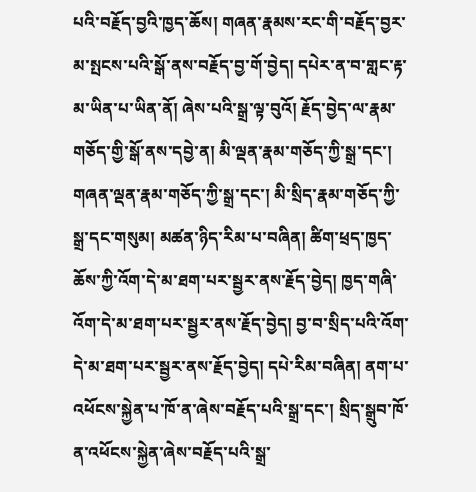པའི་བརྗོད་བྱའི་ཁྱད་ཆོས། གཞན་རྣམས་རང་གི་བརྗོད་བྱར་མ་སྤངས་པའི་སྒོ་ནས་བརྗོད་བྱ་གོ་བྱེད། དཔེར་ན་བ་གླང་རྟ་མ་ཡིན་པ་ཡིན་ནོ། ཞེས་པའི་སྒྲ་ལྟ་བུའོ། རྗོད་བྱེད་ལ་རྣམ་གཅོད་གྱི་སྒོ་ནས་དབྱེ་ན། མི་ལྡན་རྣམ་གཅོད་ཀྱི་སྒྲ་དང་། གཞན་ལྡན་རྣམ་གཅོད་ཀྱི་སྒྲ་དང་། མི་སྲིད་རྣམ་གཅོད་ཀྱི་སྒྲ་དང་གསུམ། མཚན་ཉིད་རིམ་པ་བཞིན། ཚིག་ཕྲད་ཁྱད་ཆོས་ཀྱི་འོག་དེ་མ་ཐག་པར་སྦྱར་ནས་རྗོད་བྱེད། ཁྱད་གཞི་འོག་དེ་མ་ཐག་པར་སྦྱར་ནས་རྗོད་བྱེད། བྱ་བ་སྲིད་པའི་འོག་དེ་མ་ཐག་པར་སྦྱར་ནས་རྗོད་བྱེད། དཔེ་རིམ་བཞིན། ནག་པ་འཕོངས་སྐྱེན་པ་ཁོ་ན་ཞེས་བརྗོད་པའི་སྒྲ་དང་། སྲིད་སྒྲུབ་ཁོ་ན་འཕོངས་སྐྱེན་ཞེས་བརྗོད་པའི་སྒྲ་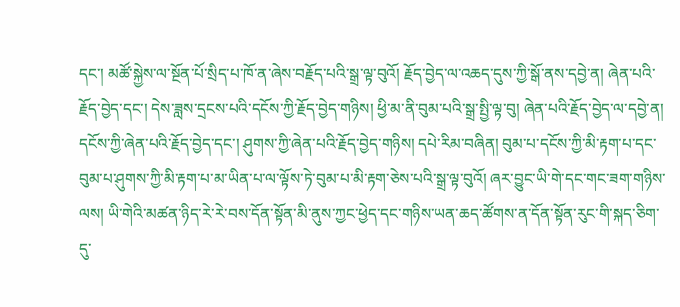དང་། མཚོ་སྐྱེས་ལ་སྔོན་པོ་སྲིད་པ་ཁོ་ན་ཞེས་བརྗོད་པའི་སྒྲ་ལྟ་བུའོ། རྗོད་བྱེད་ལ་འཆད་དུས་ཀྱི་སྒོ་ནས་དབྱེ་ན། ཞེན་པའི་རྗོད་བྱེད་དང་། དེས་ཟླས་དྲངས་པའི་དངོས་ཀྱི་རྗོད་བྱེད་གཉིས། ཕྱི་མ་ནི་བུམ་པའི་སྒྲ་སྤྱི་ལྟ་བུ། ཞེན་པའི་རྗོད་བྱེད་ལ་དབྱེ་ན། དངོས་ཀྱི་ཞེན་པའི་རྗོད་བྱེད་དང་། ཤུགས་ཀྱི་ཞེན་པའི་རྗོད་བྱེད་གཉིས། དཔེ་རིམ་བཞིན། བུམ་པ་དངོས་ཀྱི་མི་རྟག་པ་དང་བུམ་པ་ཤུགས་ཀྱི་མི་རྟག་པ་མ་ཡིན་པ་ལ་ལྟོས་ཏེ་བུམ་པ་མི་རྟག་ཅེས་པའི་སྒྲ་ལྟ་བུའོ། ཞར་བྱུང་ཡི་གེ་དང་གང་ཟག་གཉིས་ལས། ཡི་གེའི་མཚན་ཉིད་རེ་རེ་བས་དོན་སྟོན་མི་ནུས་ཀྱང་ཕྱེད་དང་གཉིས་ཡན་ཆད་ཚོགས་ན་དོན་སྟོན་རུང་གི་སྐད་ཅིག་དུ་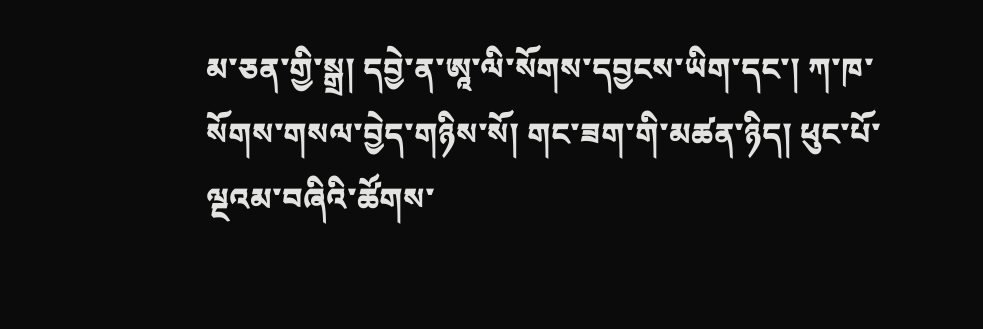མ་ཅན་གྱི་སྒྲ། དབྱེ་ན་ཨཱ་ལི་སོགས་དབྱངས་ཡིག་དང་། ཀ་ཁ་སོགས་གསལ་བྱེད་གཉིས་སོ། གང་ཟག་གི་མཚན་ཉིད། ཕུང་པོ་ལྔའམ་བཞིའི་ཚོགས་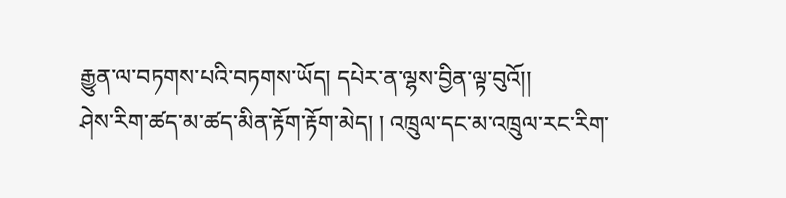རྒྱུན་ལ་བཏགས་པའི་བཏགས་ཡོད། དཔེར་ན་ལྷས་བྱིན་ལྟ་བུའོ།།
ཤེས་རིག་ཚད་མ་ཚད་མིན་རྟོག་རྟོག་མེད། ། འཁྲུལ་དང་མ་འཁྲུལ་རང་རིག་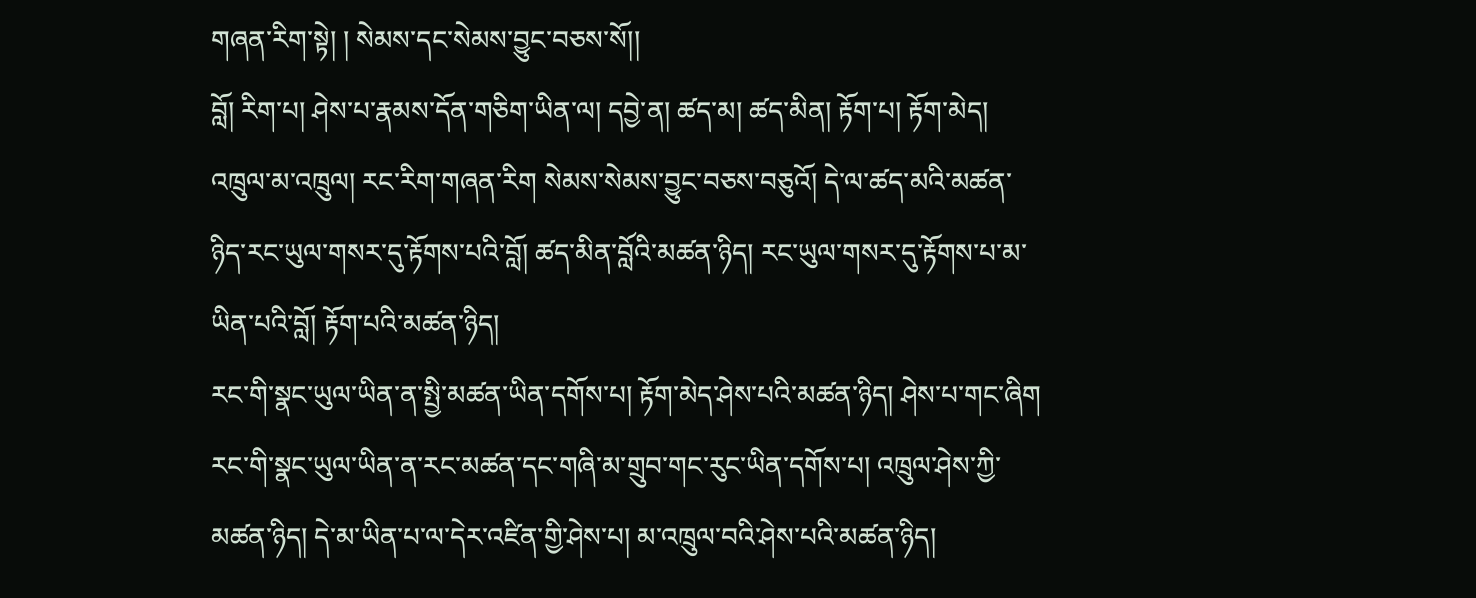གཞན་རིག་སྟེ། ། སེམས་དང་སེམས་བྱུང་བཅས་སོ།།
བློ། རིག་པ། ཤེས་པ་རྣམས་དོན་གཅིག་ཡིན་ལ། དབྱེ་ན། ཚད་མ། ཚད་མིན། རྟོག་པ། རྟོག་མེད། འཁྲུལ་མ་འཁྲུལ། རང་རིག་གཞན་རིག སེམས་སེམས་བྱུང་བཅས་བཅུའོ། དེ་ལ་ཚད་མའི་མཚན་ཉིད་རང་ཡུལ་གསར་དུ་རྟོགས་པའི་བློ། ཚད་མིན་བློའི་མཚན་ཉིད། རང་ཡུལ་གསར་དུ་རྟོགས་པ་མ་ཡིན་པའི་བློ། རྟོག་པའི་མཚན་ཉིད།
རང་གི་སྣང་ཡུལ་ཡིན་ན་སྤྱི་མཚན་ཡིན་དགོས་པ། རྟོག་མེད་ཤེས་པའི་མཚན་ཉིད། ཤེས་པ་གང་ཞིག རང་གི་སྣང་ཡུལ་ཡིན་ན་རང་མཚན་དང་གཞི་མ་གྲུབ་གང་རུང་ཡིན་དགོས་པ། འཁྲུལ་ཤེས་ཀྱི་མཚན་ཉིད། དེ་མ་ཡིན་པ་ལ་དེར་འཛིན་གྱི་ཤེས་པ། མ་འཁྲུལ་བའི་ཤེས་པའི་མཚན་ཉིད།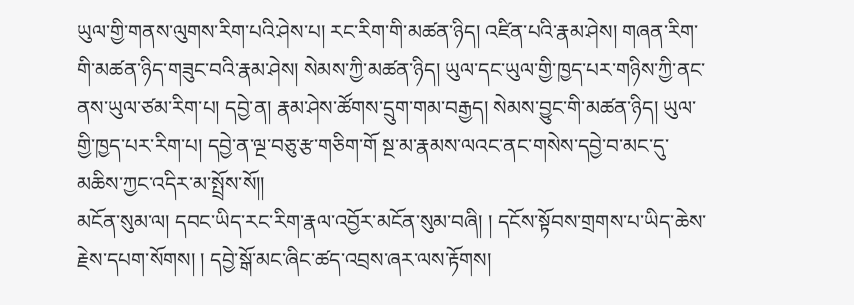ཡུལ་གྱི་གནས་ལུགས་རིག་པའི་ཤེས་པ། རང་རིག་གི་མཚན་ཉིད། འཛིན་པའི་རྣམ་ཤེས། གཞན་རིག་གི་མཚན་ཉིད་གཟུང་བའི་རྣམ་ཤེས། སེམས་ཀྱི་མཚན་ཉིད། ཡུལ་དང་ཡུལ་གྱི་ཁྱད་པར་གཉིས་ཀྱི་ནང་ནས་ཡུལ་ཙམ་རིག་པ། དབྱེ་ན། རྣམ་ཤེས་ཚོགས་དྲུག་གམ་བརྒྱད། སེམས་བྱུང་གི་མཚན་ཉིད། ཡུལ་གྱི་ཁྱད་པར་རིག་པ། དབྱེ་ན་ལྔ་བཅུ་རྩ་གཅིག་གོ སྔ་མ་རྣམས་ལའང་ནང་གསེས་དབྱེ་བ་མང་དུ་མཆིས་ཀྱང་འདིར་མ་སྤྲོས་སོ།།
མངོན་སུམ་ལ། དབང་ཡིད་རང་རིག་རྣལ་འབྱོར་མངོན་སུམ་བཞི། ། དངོས་སྟོབས་གྲགས་པ་ཡིད་ཆེས་རྗེས་དཔག་སོགས། ། དབྱེ་སྒོ་མང་ཞིང་ཚད་འབྲས་ཞར་ལས་རྟོགས།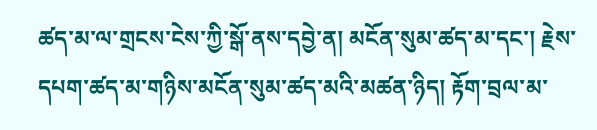ཚད་མ་ལ་གྲངས་ངེས་ཀྱི་སྒོ་ནས་དབྱེ་ན། མངོན་སུམ་ཚད་མ་དང་། རྗེས་དཔག་ཚད་མ་གཉིས་མངོན་སུམ་ཚད་མའི་མཚན་ཉིད། རྟོག་བྲལ་མ་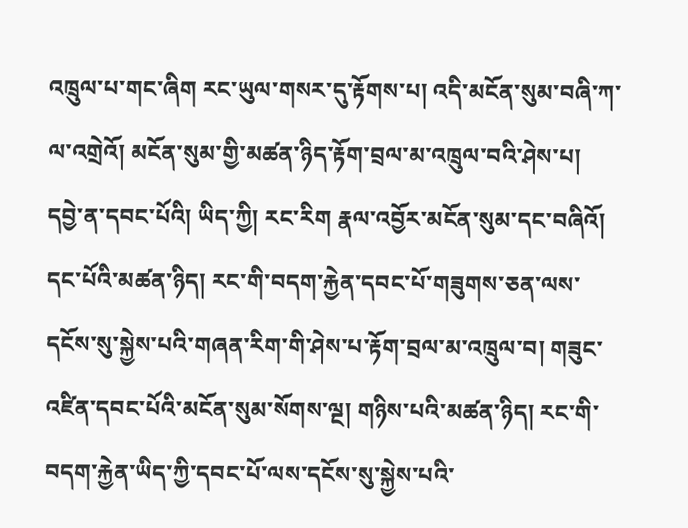འཁྲུལ་པ་གང་ཞིག རང་ཡུལ་གསར་དུ་རྟོགས་པ། འདི་མངོན་སུམ་བཞི་ཀ་ལ་འགྲེའོ། མངོན་སུམ་གྱི་མཚན་ཉིད་རྟོག་བྲལ་མ་འཁྲུལ་བའི་ཤེས་པ། དབྱེ་ན་དབང་པོའི། ཡིད་ཀྱི། རང་རིག རྣལ་འབྱོར་མངོན་སུམ་དང་བཞིའོ། དང་པོའི་མཚན་ཉིད། རང་གི་བདག་རྐྱེན་དབང་པོ་གཟུགས་ཅན་ལས་དངོས་སུ་སྐྱེས་པའི་གཞན་རིག་གི་ཤེས་པ་རྟོག་བྲལ་མ་འཁྲུལ་བ། གཟུང་འཛིན་དབང་པོའི་མངོན་སུམ་སོགས་ལྔ། གཉིས་པའི་མཚན་ཉིད། རང་གི་བདག་རྐྱེན་ཡིད་ཀྱི་དབང་པོ་ལས་དངོས་སུ་སྐྱེས་པའི་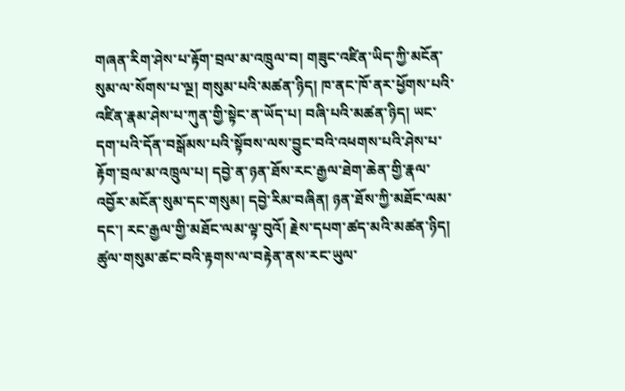གཞན་རིག་ཤེས་པ་རྟོག་བྲལ་མ་འཁྲུལ་བ། གཟུང་འཛིན་ཡིད་ཀྱི་མངོན་སུམ་ལ་སོགས་པ་ལྔ། གསུམ་པའི་མཚན་ཉིད། ཁ་ནང་ཁོ་ནར་ཕྱོགས་པའི་འཛིན་རྣམ་ཤེས་པ་ཀུན་གྱི་སྟེང་ན་ཡོད་པ། བཞི་པའི་མཚན་ཉིད། ཡང་དག་པའི་དོན་བསྒོམས་པའི་སྟོབས་ལས་བྱུང་བའི་འཕགས་པའི་ཤེས་པ་རྟོག་བྲལ་མ་འཁྲུལ་པ། དབྱེ་ན་ཉན་ཐོས་རང་རྒྱལ་ཐེག་ཆེན་གྱི་རྣལ་འབྱོར་མངོན་སུམ་དང་གསུམ། དབྱེ་རིམ་བཞིན། ཉན་ཐོས་ཀྱི་མཐོང་ལམ་དང་། རང་རྒྱལ་གྱི་མཐོང་ལམ་ལྟ་བུའོ། རྗེས་དཔག་ཚད་མའི་མཚན་ཉིད། ཚུལ་གསུམ་ཚང་བའི་རྟགས་ལ་བརྟེན་ནས་རང་ཡུལ་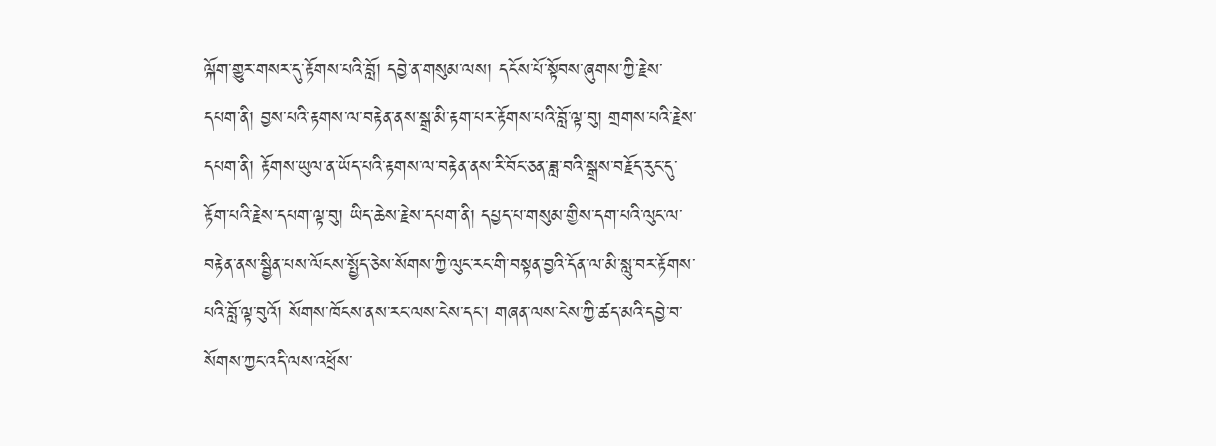ལྐོག་གྱུར་གསར་དུ་རྟོགས་པའི་བློ། དབྱེ་ན་གསུམ་ལས། དངོས་པོ་སྟོབས་ཞུགས་ཀྱི་རྗེས་དཔག་ནི། བྱས་པའི་རྟགས་ལ་བརྟེན་ནས་སྒྲ་མི་རྟག་པར་རྟོགས་པའི་བློ་ལྟ་བུ། གྲགས་པའི་རྗེས་དཔག་ནི། རྟོགས་ཡུལ་ན་ཡོད་པའི་རྟགས་ལ་བརྟེན་ནས་རི་བོང་ཅན་ཟླ་བའི་སྒྲས་བརྗོད་རུང་དུ་རྟོག་པའི་རྗེས་དཔག་ལྟ་བུ། ཡིད་ཆེས་རྗེས་དཔག་ནི། དཔྱད་པ་གསུམ་གྱིས་དག་པའི་ལུང་ལ་བརྟེན་ནས་སྦྱིན་པས་ལོངས་སྤྱོད་ཅེས་སོགས་ཀྱི་ལུང་རང་གི་བསྟན་བྱའི་དོན་ལ་མི་སླུ་བར་རྟོགས་པའི་བློ་ལྟ་བུའོ། སོགས་ཁོངས་ནས་རང་ལས་ངེས་དང་། གཞན་ལས་ངེས་ཀྱི་ཚད་མའི་དབྱེ་བ་སོགས་ཀྱང་འདི་ལས་འཕྲོས་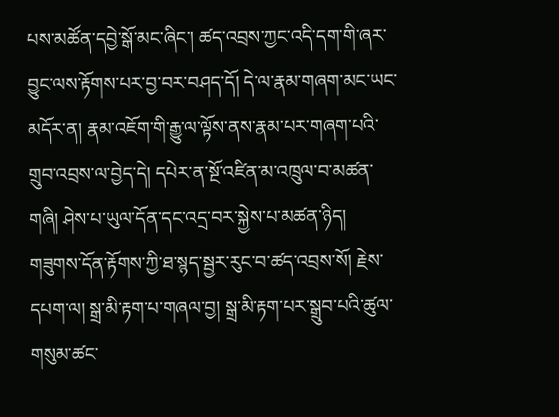པས་མཚོན་དབྱེ་སྒོ་མང་ཞིང་། ཚད་འབྲས་ཀྱང་འདི་དག་གི་ཞར་བྱུང་ལས་རྟོགས་པར་བྱ་བར་བཤད་དོ། དེ་ལ་རྣམ་གཞག་མང་ཡང་མདོར་ན། རྣམ་འཇོག་གི་རྒྱུ་ལ་ལྟོས་ནས་རྣམ་པར་གཞག་པའི་གྲུབ་འབྲས་ལ་བྱེད་དེ། དཔེར་ན་སྔོ་འཛིན་མ་འཁྲུལ་བ་མཚན་གཞི། ཤེས་པ་ཡུལ་དོན་དང་འདྲ་བར་སྐྱེས་པ་མཚན་ཉིད། གཟུགས་དོན་རྟོགས་ཀྱི་ཐ་སྙད་སྦྱར་རུང་བ་ཚད་འབྲས་སོ། རྗེས་དཔག་ལ། སྒྲ་མི་རྟག་པ་གཞལ་བྱ། སྒྲ་མི་རྟག་པར་སྒྲུབ་པའི་ཚུལ་གསུམ་ཚང་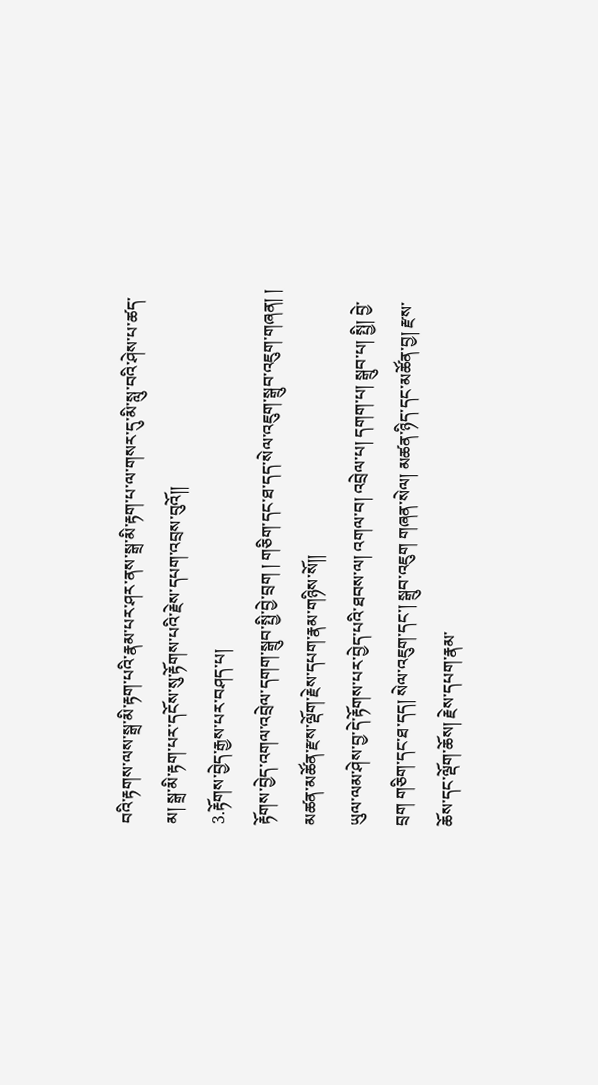བའི་རྟགས་ལས་སྒྲ་མི་རྟག་པའི་རྣམ་པར་ཤར་ནས་སྒྲ་མི་རྟག་པ་ལ་གསར་དུ་མི་སླུ་བའི་ཤེས་པ་ཚད་མ། སྒྲ་མི་རྟག་པར་དངོས་སུ་རྟོགས་པའི་རྗེས་དཔག་འབྲས་བུའོ།།
3.རྟོགས་བྱེད་རྒྱས་པར་བཤད་པ།
རྟོགས་བྱེད་འགལ་འབྲེལ་དགག་སྒྲུབ་སྤྱི་བྱེ་བྲག ། གཅིག་དང་ཐ་དད་སེལ་འཇུག་སྒྲུབ་འཇུག་གཞན། ། མཚན་མཚོན་རྫས་ལྡོག་རྗེས་དཔག་རྣམ་གཉིས་སོ།།
ཡུལ་ལམ་ཤེས་བྱ་དེ་རྟོགས་པར་བྱེད་པའི་ཐབས་ལ། འགལ་བ། འབྲེལ་པ། དགག་པ། སྒྲུབ་པ། སྤྱི། བྱེ་བྲག གཅིག་དང་ཐ་དད། སེལ་འཇུག་དང་། སྒྲུབ་འཇུག གཞན་སེལ། མཚན་ཉིད་དང་མཚོན་བྱ། རྫས་ཆོས་དང་ལྡོག་ཆོས། རྗེས་དཔག་རྣམ་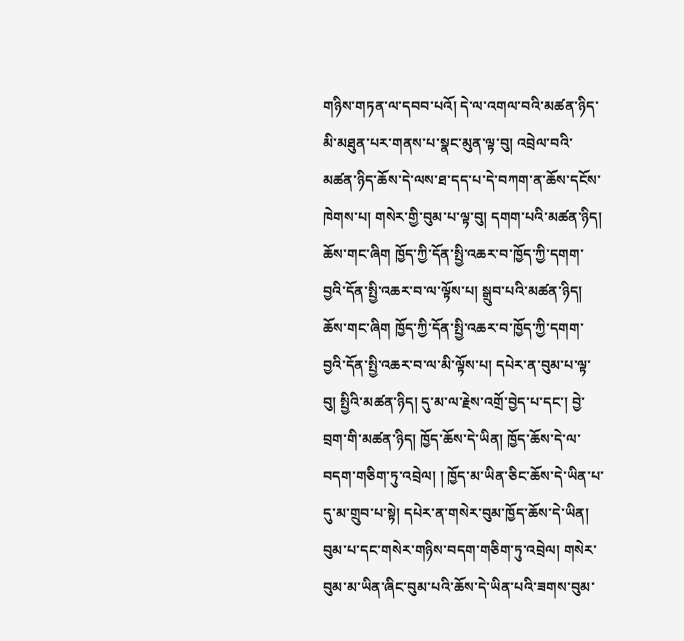གཉིས་གཏན་ལ་དབབ་པའོ། དེ་ལ་འགལ་བའི་མཚན་ཉིད་མི་མཐུན་པར་གནས་པ་སྣང་མུན་ལྟ་བུ། འབྲེལ་བའི་མཚན་ཉིད་ཆོས་དེ་ལས་ཐ་དད་པ་དེ་བཀག་ན་ཆོས་དངོས་ཁེགས་པ། གསེར་གྱི་བུམ་པ་ལྟ་བུ། དགག་པའི་མཚན་ཉིད། ཆོས་གང་ཞིག ཁྱོད་ཀྱི་དོན་སྤྱི་འཆར་བ་ཁྱོད་ཀྱི་དགག་བྱའི་དོན་སྤྱི་འཆར་བ་ལ་ལྟོས་པ། སྒྲུབ་པའི་མཚན་ཉིད། ཆོས་གང་ཞིག ཁྱོད་ཀྱི་དོན་སྤྱི་འཆར་བ་ཁྱོད་ཀྱི་དགག་བྱའི་དོན་སྤྱི་འཆར་བ་ལ་མི་ལྟོས་པ། དཔེར་ན་བུམ་པ་ལྟ་བུ། སྤྱིའི་མཚན་ཉིད། དུ་མ་ལ་རྗེས་འགྲོ་བྱེད་པ་དང་། བྱེ་བྲག་གི་མཚན་ཉིད། ཁྱོད་ཆོས་དེ་ཡིན། ཁྱོད་ཆོས་དེ་ལ་བདག་གཅིག་ཏུ་འབྲེལ། ། ཁྱོད་མ་ཡིན་ཅིང་ཆོས་དེ་ཡིན་པ་དུ་མ་གྲུབ་པ་སྟེ། དཔེར་ན་གསེར་བུམ་ཁྱོད་ཆོས་དེ་ཡིན། བུམ་པ་དང་གསེར་གཉིས་བདག་གཅིག་ཏུ་འབྲེལ། གསེར་བུམ་མ་ཡིན་ཞིང་བུམ་པའི་ཆོས་དེ་ཡིན་པའི་ཟགས་བུམ་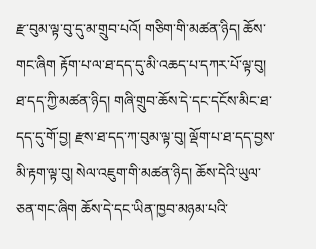རྫ་བུམ་ལྟ་བུ་དུ་མ་གྲུབ་པའོ། གཅིག་གི་མཚན་ཉིད། ཆོས་གང་ཞིག རྟོག་པ་ལ་ཐ་དད་དུ་མི་འཆད་པ་དཀར་པོ་ལྟ་བུ། ཐ་དད་ཀྱི་མཚན་ཉིད། གཞི་གྲུབ་ཆོས་དེ་དང་དངོས་མིང་ཐ་དད་དུ་གོ་བྱ། རྫས་ཐ་དད་ཀ་བུམ་ལྟ་བུ། ལྡོག་པ་ཐ་དད་བྱས་མི་རྟག་ལྟ་བུ། སེལ་འཇུག་གི་མཚན་ཉིད། ཆོས་དེའི་ཡུལ་ཅན་གང་ཞིག ཆོས་དེ་དང་ཡིན་ཁྱབ་མཉམ་པའི་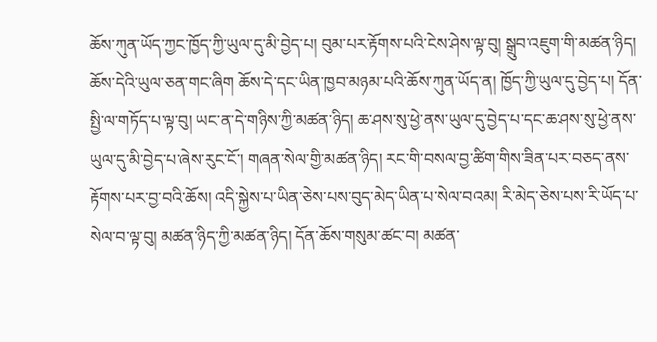ཆོས་ཀུན་ཡོད་ཀྱང་ཁྱོད་ཀྱི་ཡུལ་དུ་མི་བྱེད་པ། བུམ་པར་རྟོགས་པའི་ངེས་ཤེས་ལྟ་བུ། སྒྲུབ་འཇུག་གི་མཚན་ཉིད། ཆོས་དེའི་ཡུལ་ཅན་གང་ཞིག ཆོས་དེ་དང་ཡིན་ཁྱབ་མཉམ་པའི་ཆོས་ཀུན་ཡོད་ན། ཁྱོད་ཀྱི་ཡུལ་དུ་བྱེད་པ། དོན་སྤྱི་ལ་གཏོད་པ་ལྟ་བུ། ཡང་ན་དེ་གཉིས་ཀྱི་མཚན་ཉིད། ཆ་ཤས་སུ་ཕྱེ་ནས་ཡུལ་དུ་བྱེད་པ་དང་ཆ་ཤས་སུ་ཕྱེ་ནས་ཡུལ་དུ་མི་བྱེད་པ་ཞེས་རུང་ངོ་། གཞན་སེལ་གྱི་མཚན་ཉིད། རང་གི་བསལ་བྱ་ཚིག་གིས་ཟིན་པར་བཅད་ནས་རྟོགས་པར་བྱ་བའི་ཆོས། འདི་སྐྱེས་པ་ཡིན་ཅེས་པས་བུད་མེད་ཡིན་པ་སེལ་བའམ། རི་མེད་ཅེས་པས་རི་ཡོད་པ་སེལ་བ་ལྟ་བུ། མཚན་ཉིད་ཀྱི་མཚན་ཉིད། དོན་ཆོས་གསུམ་ཚང་བ། མཚན་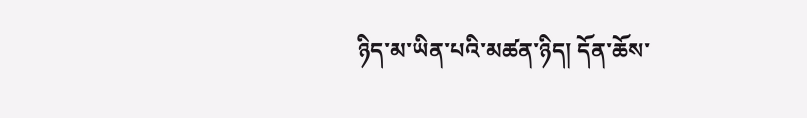ཉིད་མ་ཡིན་པའི་མཚན་ཉིད། དོན་ཆོས་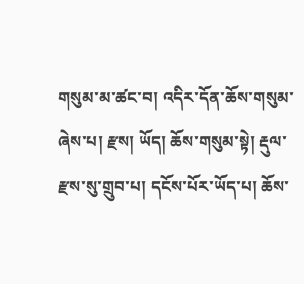གསུམ་མ་ཚང་བ། འདིར་དོན་ཆོས་གསུམ་ཞེས་པ། རྫས། ཡོད། ཆོས་གསུམ་སྟེ། རྡུལ་རྫས་སུ་གྲུབ་པ། དངོས་པོར་ཡོད་པ། ཆོས་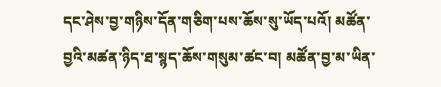དང་ཤེས་བྱ་གཉིས་དོན་གཅིག་པས་ཆོས་སུ་ཡོད་པའོ། མཚོན་བྱའི་མཚན་ཉིད་ཐ་སྙད་ཆོས་གསུམ་ཚང་བ། མཚོན་བྱ་མ་ཡིན་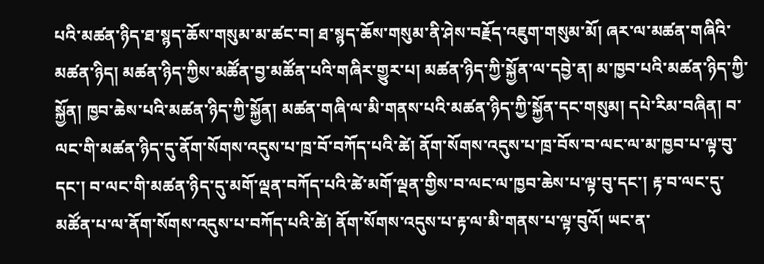པའི་མཚན་ཉིད་ཐ་སྙད་ཆོས་གསུམ་མ་ཚང་བ། ཐ་སྙད་ཆོས་གསུམ་ནི་ཤེས་བརྗོད་འཇུག་གསུམ་མོ། ཞར་ལ་མཚན་གཞིའི་མཚན་ཉིད། མཚན་ཉིད་ཀྱིས་མཚོན་བྱ་མཚོན་པའི་གཞིར་གྱུར་པ། མཚན་ཉིད་ཀྱི་སྐྱོན་ལ་དབྱེ་ན། མ་ཁྱབ་པའི་མཚན་ཉིད་ཀྱི་སྐྱོན། ཁྱབ་ཆེས་པའི་མཚན་ཉིད་ཀྱི་སྐྱོན། མཚན་གཞི་ལ་མི་གནས་པའི་མཚན་ཉིད་ཀྱི་སྐྱོན་དང་གསུམ། དཔེ་རིམ་བཞིན། བ་ལང་གི་མཚན་ཉིད་དུ་ནོག་སོགས་འདུས་པ་ཁྲ་བོ་བཀོད་པའི་ཚེ། ནོག་སོགས་འདུས་པ་ཁྲ་བོས་བ་ལང་ལ་མ་ཁྱབ་པ་ལྟ་བུ་དང་། བ་ལང་གི་མཚན་ཉིད་དུ་མགོ་ལྡན་བཀོད་པའི་ཚེ་མགོ་ལྡན་གྱིས་བ་ལང་ལ་ཁྱབ་ཆེས་པ་ལྟ་བུ་དང་། རྟ་བ་ལང་དུ་མཚོན་པ་ལ་ནོག་སོགས་འདུས་པ་བཀོད་པའི་ཚེ། ནོག་སོགས་འདུས་པ་རྟ་ལ་མི་གནས་པ་ལྟ་བུའོ། ཡང་ན་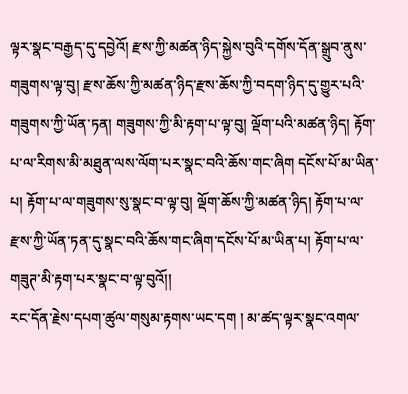ལྟར་སྣང་བརྒྱད་དུ་དབྱེའོ། རྫས་ཀྱི་མཚན་ཉིད་སྐྱེས་བུའི་དགོས་དོན་སྒྲུབ་ནུས་གཟུགས་ལྟ་བུ། རྫས་ཆོས་ཀྱི་མཚན་ཉིད་རྫས་ཆོས་ཀྱི་བདག་ཉིད་དུ་གྱུར་པའི་གཟུགས་ཀྱི་ཡོན་ཏན། གཟུགས་ཀྱི་མི་རྟག་པ་ལྟ་བུ། ལྡོག་པའི་མཚན་ཉིད། རྟོག་པ་ལ་རིགས་མི་མཐུན་ལས་ལོག་པར་སྣང་བའི་ཆོས་གང་ཞིག དངོས་པོ་མ་ཡིན་པ། རྟོག་པ་ལ་གཟུགས་སུ་སྣང་བ་ལྟ་བུ། ལྡོག་ཆོས་ཀྱི་མཚན་ཉིད། རྟོག་པ་ལ་རྫས་ཀྱི་ཡོན་ཏན་དུ་སྣང་བའི་ཆོས་གང་ཞིག་དངོས་པོ་མ་ཡིན་པ། རྟོག་པ་ལ་གཟུཊ་མི་རྟག་པར་སྣང་བ་ལྟ་བུའོ།།
རང་དོན་རྗེས་དཔག་ཚུལ་གསུམ་རྟགས་ཡང་དག ། མ་ཚད་ལྟར་སྣང་འགལ་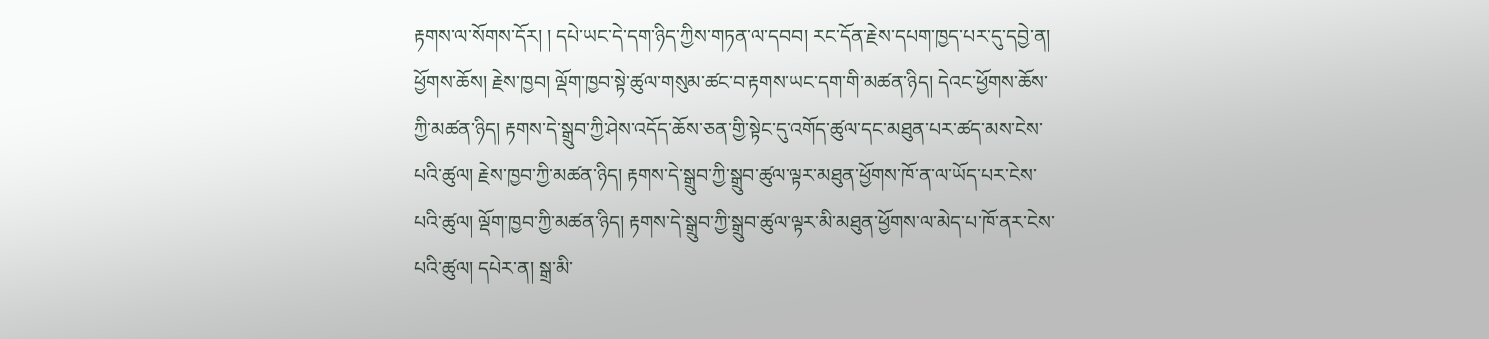རྟགས་ལ་སོགས་དོར། ། དཔེ་ཡང་དེ་དག་ཉིད་ཀྱིས་གཏན་ལ་དབབ། རང་དོན་རྗེས་དཔག་ཁྱད་པར་དུ་དབྱེ་ན། ཕྱོགས་ཆོས། རྗེས་ཁྱབ། ལྡོག་ཁྱབ་སྟེ་ཚུལ་གསུམ་ཚང་བ་རྟགས་ཡང་དག་གི་མཚན་ཉིད། དེའང་ཕྱོགས་ཆོས་ཀྱི་མཚན་ཉིད། རྟགས་དེ་སྒྲུབ་ཀྱི་ཤེས་འདོད་ཆོས་ཅན་གྱི་སྟེང་དུ་འགོད་ཚུལ་དང་མཐུན་པར་ཚད་མས་ངེས་པའི་ཚུལ། རྗེས་ཁྱབ་ཀྱི་མཚན་ཉིད། རྟགས་དེ་སྒྲུབ་ཀྱི་སྒྲུབ་ཚུལ་ལྟར་མཐུན་ཕྱོགས་ཁོ་ན་ལ་ཡོད་པར་ངེས་པའི་ཚུལ། ལྡོག་ཁྱབ་ཀྱི་མཚན་ཉིད། རྟགས་དེ་སྒྲུབ་ཀྱི་སྒྲུབ་ཚུལ་ལྟར་མི་མཐུན་ཕྱོགས་ལ་མེད་པ་ཁོ་ནར་ངེས་པའི་ཚུལ། དཔེར་ན། སྒྲ་མི་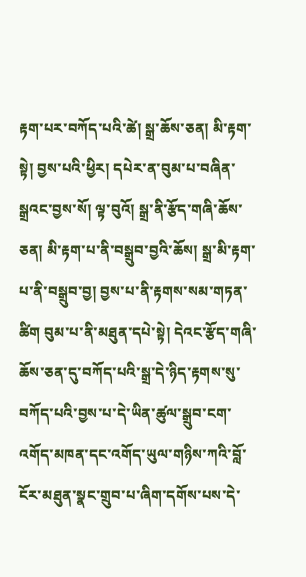རྟག་པར་བཀོད་པའི་ཚེ། སྒྲ་ཆོས་ཅན། མི་རྟག་སྟེ། བྱས་པའི་ཕྱིར། དཔེར་ན་བུམ་པ་བཞིན་སྒྲའང་བྱས་སོ། ལྟ་བུའོ། སྒྲ་ནི་རྩོད་གཞི་ཆོས་ཅན། མི་རྟག་པ་ནི་བསྒྲུབ་བྱའི་ཆོས། སྒྲ་མི་རྟག་པ་ནི་བསྒྲུབ་བྱ། བྱས་པ་ནི་རྟགས་སམ་གཏན་ཚིག བུམ་པ་ནི་མཐུན་དཔེ་སྟེ། དེའང་རྩོད་གཞི་ཆོས་ཅན་དུ་བཀོད་པའི་སྒྲ་དེ་ཉིད་རྟགས་སུ་བཀོད་པའི་བྱས་པ་དེ་ཡིན་ཚུལ་སྒྲུབ་ངག་འགོད་མཁན་དང་འགོད་ཡུལ་གཉིས་ཀའི་བློ་ངོར་མཐུན་སྣང་གྲུབ་པ་ཞིག་དགོས་པས་དེ་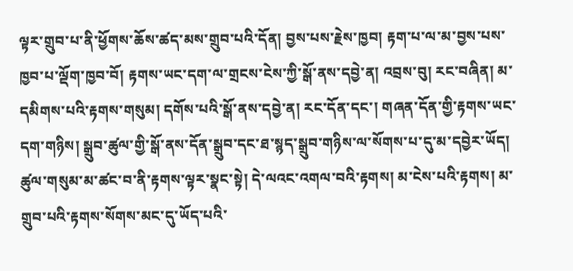ལྟར་གྲུབ་པ་ནི་ཕྱོགས་ཆོས་ཚད་མས་གྲུབ་པའི་དོན། བྱས་པས་རྗེས་ཁྱབ། རྟག་པ་ལ་མ་བྱས་པས་ཁྱབ་པ་ལྡོག་ཁྱབ་བོ། རྟགས་ཡང་དག་ལ་གྲངས་ངེས་ཀྱི་སྒོ་ནས་དབྱེ་ན། འབྲས་བུ། རང་བཞིན། མ་དམིགས་པའི་རྟགས་གསུམ། དགོས་པའི་སྒོ་ནས་དབྱེ་ན། རང་དོན་དང་། གཞན་དོན་གྱི་རྟགས་ཡང་དག་གཉིས། སྒྲུབ་ཚུལ་གྱི་སྒོ་ནས་དོན་སྒྲུབ་དང་ཐ་སྙད་སྒྲུབ་གཉིས་ལ་སོགས་པ་དུ་མ་དབྱེར་ཡོད། ཚུལ་གསུམ་མ་ཚང་བ་ནི་རྟགས་ལྟར་སྣང་སྟེ། དེ་ལའང་འགལ་བའི་རྟགས། མ་ངེས་པའི་རྟགས། མ་གྲུབ་པའི་རྟགས་སོགས་མང་དུ་ཡོད་པའི་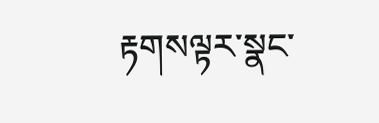རྟགསལྟར་སྣང་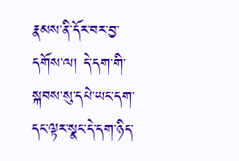རྣམས་ནི་དོར་བར་བྱ་དགོས་ལ། དེ་དག་གི་སྐབས་སུ་དཔེ་ཡང་དག་དང་ལྟར་སྣང་དེ་དག་ཉིད་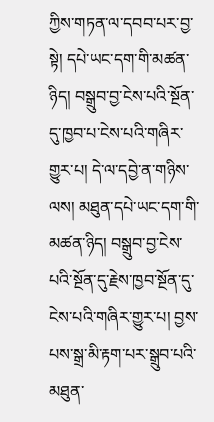ཀྱིས་གཏན་ལ་དབབ་པར་བྱ་སྟེ། དཔེ་ཡང་དག་གི་མཚན་ཉིད། བསྒྲུབ་བྱ་ངེས་པའི་སྔོན་དུ་ཁྱབ་པ་ངེས་པའི་གཞིར་གྱུར་པ། དེ་ལ་དབྱེ་ན་གཉིས་ལས། མཐུན་དཔེ་ཡང་དག་གི་མཚན་ཉིད། བསྒྲུབ་བྱ་ངེས་པའི་སྔོན་དུ་རྗེས་ཁྱབ་སྔོན་དུ་ངེས་པའི་གཞིར་གྱུར་པ། བྱས་པས་སྒྲ་མི་རྟག་པར་སྒྲུབ་པའི་མཐུན་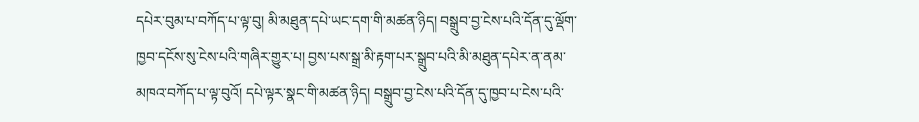དཔེར་བུམ་པ་བཀོད་པ་ལྟ་བུ། མི་མཐུན་དཔེ་ཡང་དག་གི་མཚན་ཉིད། བསྒྲུབ་བྱ་ངེས་པའི་དོན་དུ་ལྡོག་ཁྱབ་དངོས་སུ་ངེས་པའི་གཞིར་གྱུར་པ། བྱས་པས་སྒྲ་མི་རྟག་པར་སྒྲུབ་པའི་མི་མཐུན་དཔེར་ན་ནམ་མཁའ་བཀོད་པ་ལྟ་བུའོ། དཔེ་ལྟར་སྣང་གི་མཚན་ཉིད། བསྒྲུབ་བྱ་ངེས་པའི་དོན་དུ་ཁྱབ་པ་ངེས་པའི་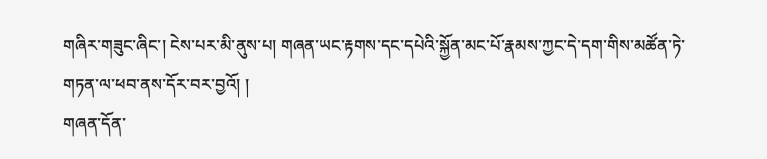གཞིར་གཟུང་ཞིང་། ངེས་པར་མི་ནུས་པ། གཞན་ཡང་རྟགས་དང་དཔེའི་སྐྱོན་མང་པོ་རྣམས་ཀྱང་དེ་དག་གིས་མཚོན་ཏེ་གཏན་ལ་ཕབ་ནས་དོར་བར་བྱའོ། །
གཞན་དོན་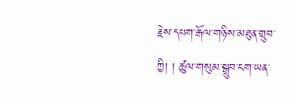རྗེས་དཔག་རྒོལ་གཉིས་མཐུན་གྲུབ་ཀྱི། ། ཚུལ་གསུམ་སྒྲུབ་ངག་ཡན་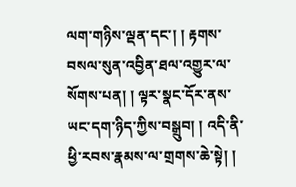ལག་གཉིས་ལྡན་དང་། ། རྟགས་བསལ་སུན་འབྱིན་ཐལ་འགྱུར་ལ་སོགས་པན། ། ལྟར་སྣང་དོར་ནས་ཡང་དག་ཉིད་ཀྱིས་བསྒྲུབ། ། འདི་ནི་ཕྱི་རབས་རྣམས་ལ་གྲགས་ཆེ་སྟེ། །